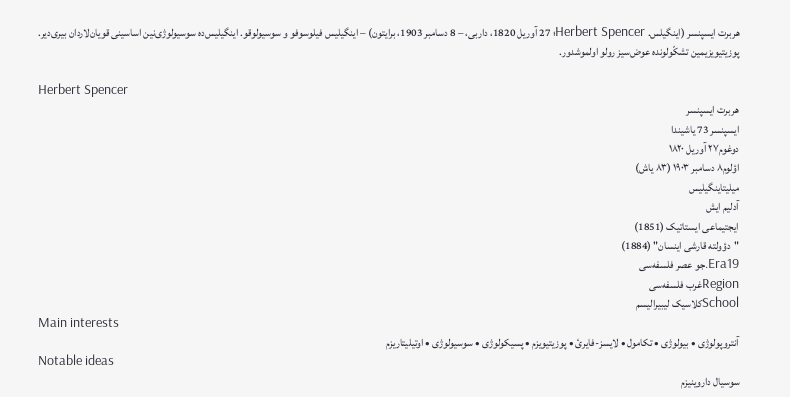هربرت ایسپنسر (اینگیلس. Herbert Spencer؛ 27 آوریل 1820، داربی، – 8 دسامبر 1903، برایتون) – اینگیلیس فیلوسوفو و سوسیولوقو. اینگیلیس‌ده سوسیولوژی‌نین اساسینی قویان‌لاردان بیری‌دیر. پوزیتیویزیمین تشکّولونده عوض‌سیز رولو اولموشدور.

Herbert Spencer
هربرت ایسپنسر
ایسپنسر 73 یاشیندا
دوغوم۲۷ آوریل ۱۸۲۰
اؤلوم۸ دسامبر ۱۹۰۳ (۸۳ یاش)
میلیتاینگیلیس
آدلیم ایش
ایجتیماعی ایستاتیک (1851)
"دؤولته قارشی اینسان" (1884)
Era19.جو عصر فلسفه‌سی
Regionغرب فلسفه‌سی
Schoolکلاسیک لیبیرالیسم
Main interests
آنتروپولوژی • بيولوژی • تکامول • لايسز-فايرئ • پوزيتيويزم • پسيکولوژی • سوسيولوژی • اوتيليتاريزم
Notable ideas
سوسيال داروينيزم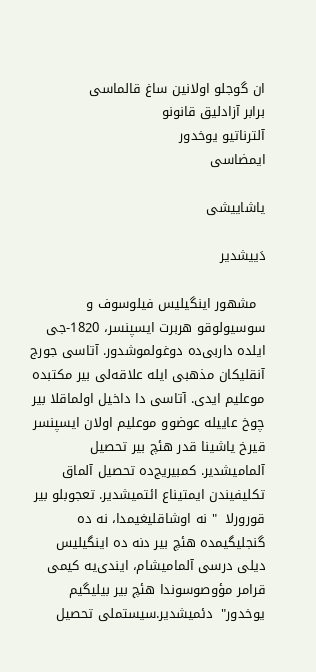ان گوجلو اولانين ساغ قالماسی
برابر آزادليق قانونو
آلترناتيو يوخدور
ایمضاسی

یاشاییشی

دَییشدیر

  مشهور اینگیلیس فیلوسوف و سوسیولوقو هربرت ایسپنسر، 1820-جی ایلده داربی‌ده دوغولموشدور. آتاسی جورج آنقلیکان مذهبی ایله علاقه‌لی بیر مکتبده موعلیم ایدی. آتاسی دا داخیل اولماقلا بیر چوخ عاییله عوضوو موعلیم اولان ایسپنسر قیرخ یاشینا قدر هئچ بیر تحصیل آلمامیشدیر. کمبیریج‌ده تحصیل آلماق تکلیفیندن ایمتیناع ائتمیشدیر. تعجوبلو بیر قورورلا  " نه اوشاقلیغیمدا، نه ده گنجلیگیمده هئچ بیر دنه ده اینگیلیس دیلی درسی آلمامیشام، ایندی‌یه کیمی قرامر مؤوصوسوندا هئچ بیر بیلیگیم یوخدور‌"  دئمیشدیر.سیستملی تحصیل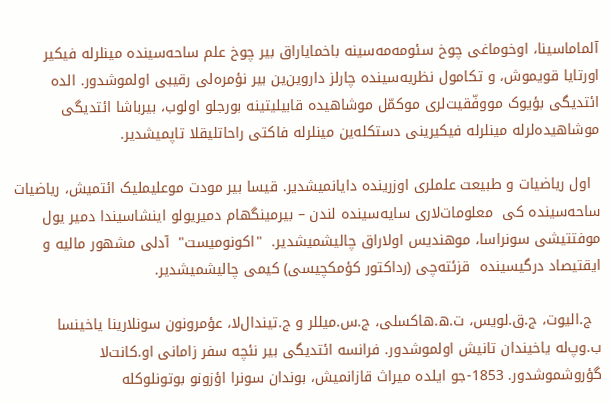آلماماسینا، اوخوماغی چوخ سئومه‌مه‌سینه باخمایاراق بیر چوخ علم ساحه‌سینده مینلرله فیکیر اورتایا قویموش، و تکامول نظریه‌سینده چارلز داروین‌ین بیر نؤمره‌لی رقیبی اولموشدور. الده ائتدیگی بؤیوک مووفّقیت‌لری موکمّل موشاهیده قابیلیتینه بورجلو اولوب، بیرباشا ائتدیگی موشاهیده‌لرله مینلرله فیکیرینی دستکله‌ین مینلرله فاکتی راحاتلیقلا تاپمیشدیر.

  اول ریاضیات و طبیعت علملری اوزرینده دایانمیشدیر. قیسا بیر مودت موعلیملیک ائتمیش، ریاضیات ساحه‌سینده کی  معلومات‌لاری سایه‌سینده لندن – بیرمینگهام دمیریولو اینشاسیندا دمیر یول موفتتیشی سونراسا، موهندیس اولاراق چالیشمیشدیر.  "اکونومیست‌"  آدلی مشهور مالیه و ایقتیصاد درگیسینده  قزئته‌چی (رداکتور کؤمکچیسی) کیمی چالیشمیشدیر.

  ج.الیوت، ج.ق.لویس، ت.ه.هاکسلی، ج.س.میللر و ج.تیندال‌لا، عؤمرونون سونلارینا یاخینسا ب.وپ‌له یاخیندان تانیش اولموشدور. فرانسه‌ ائتدیگی بیر نئچه سفر زامانی او.کانت‌لا گؤروشموشدور. 1853-جو ایلده میراث قازانمیش، بوندان سونرا اؤزونو بوتونلوکله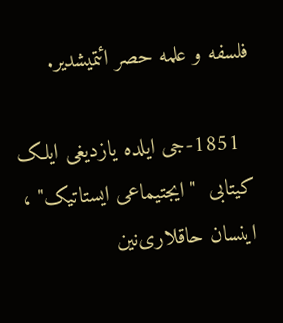فلسفه و علمه حصر ائتمیشدیر.

  1851-جی ایلده یازدیغی ایلک کیتابی  "ایجتیماعی ایستاتیک" ، اینسان حاقلاری‌نین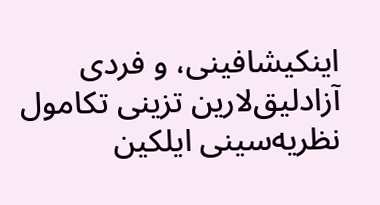اینکیشافینی، و فردی آزادلیق‌لارین تزینی تکامول نظریه‌سینی ایلکین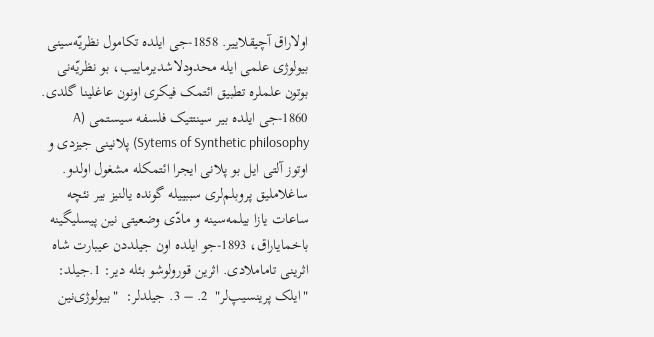اولاراق آچیقلاییر. 1858-جی ایلده تکامول نظریّه‌‌سینی بیولوژی علمی ایله محدودلاشدیرماییب، بو نظریّه‌‌نی بوتون علملره تطبیق ائتمک فیکری اونون عاغلینا گلدی. 1860-جی ایلده بیر سینتتیک فلسفه سیستمی (A Sytems of Synthetic philosophy) پلانینی جیزدی و اوتوز آلتی ایل بو پلانی ایجرا ائتمکله مشغول اولدو. ساغلاملیق پروبلم‌لری سببییله گونده یالنیز بیر نئچه ساعات یازا بیلمه‌سینه و مادّی وضعیتی نین پیسلیگینه باخمایاراق، 1893-جو ایلده اون جیلددن عیبارت شاه اثرینی تاماملادی. اثرین قورولوشو بئله دیر: 1.جیلد:  "ایلک پرینسیپ‌لر‌"  2. – 3. جیلدلر:  "بیولوژی‌نین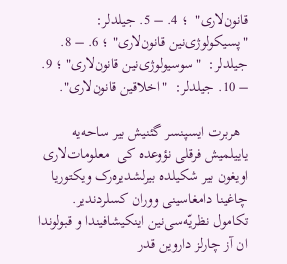قانون‌لاری"  ؛ 4. – 5. جیلدلر:  "پسیکولوژی‌نین قانون‌لاری" ؛ 6. – 8. جیلدلر:  "سوسیولوژی‌نین قانون‌لاری" ؛ 9. – 10. جیلدلر:  "اخلاقین قانون‌لاری".

  هربرت ایسپنسر گئنیش بیر ساحه‌یه یاییلمیش فرقلی نؤوعده کی  معلومات‌لاری اویغون بیر شکیلده بیرلشدیره‌رک ویکتوریا چاغینا دامغاسینی ووران کسلردندیر. تکامول نظریّه‌سی‌نین اینکیشافیندا و قبولوندا ان آز چارلز داروین قدر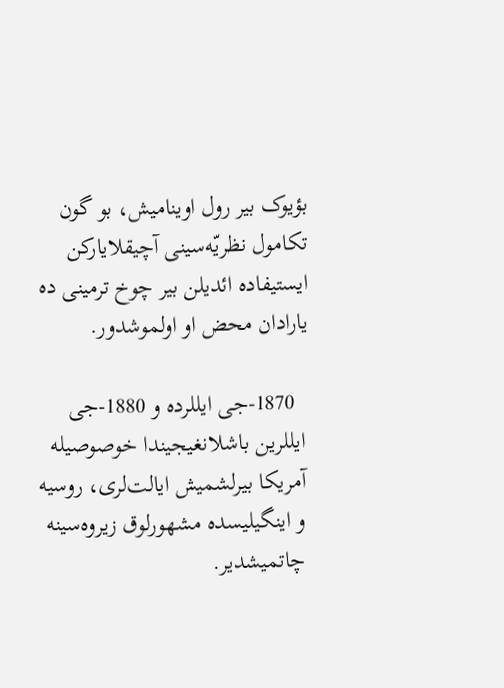بؤیوک بیر رول اوینامیش، بو گون تکامول نظریّه‌‌سینی آچیقلایارکن ایستیفاده ائدیلن بیر چوخ ترمینی ده یارادان محض او اولموشدور.

  1870-جی ایللرده و 1880-جی ایللرین باشلانغیجیندا خوصوصیله آمریکا بیرلشمیش ایالت‌لری، روسیه و اینگیلیسده مشهورلوق زیروه‌سینه چاتمیشدیر.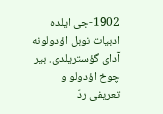1902-جی ایلده ادبیات نوبل اؤدولونه آدای گؤستریلدی. بیر چوخ اؤدولو و تعریفی ردّ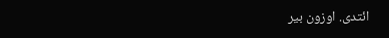ائتدی. اوزون بیر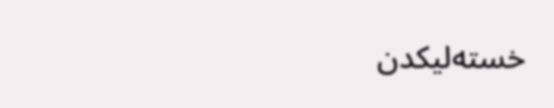خسته‌لیکدن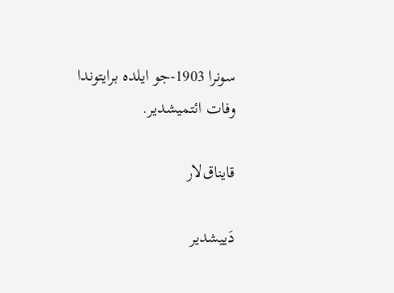سونرا 1903-جو ایلده برایتوندا وفات ائتمیشدیر.

قایناق‌لار

دَییشدیر